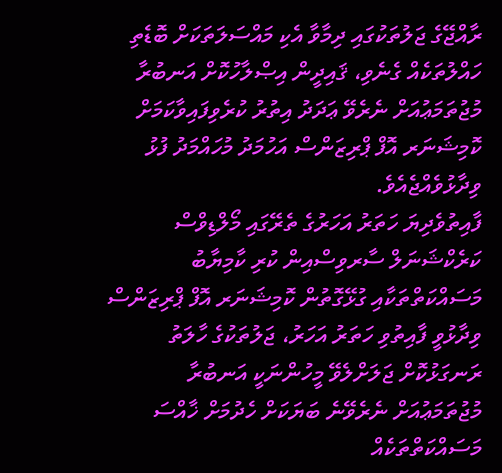ރާއްޖޭގެ ޖަލުތަކުގައި ދިމާވާ އެކި މައްސަލަތަކަށް ބޮޑެތި ހައްލުތަކެއް ގެނެވި، ޤައިދީން އިޞްލާހުކޮށް އަނބުރާ މުޖުތަމަޢުއަށް ނެރެވޭ ޢަދަދު އިތުރު ކުރެވިފައިވާކަމަށް ކޮމިޝަނަރ އޮފް ޕްރިޒަންސް އަހުމަދު މުހައްމަދު ފުޅު ވިދާޅުވެއްޖެއެވެ.
ފާއިތުވެދިޔަ ހަތަރު އަހަރުގެ ތެރޭގައި މޯލްޑިވްސް ކަރެކްޝަނަލް ސާރވިސްއިން ކުރި ކާމިޔާބު މަސައްކަތްތަކާއި ގުޅޭގޮތުން ކޮމިޝަނަރ އޮފް ޕްރިޒަންސް ވިދާޅުވީ ފާއިތުވި ހަތަރު އަހަރު، ޖަލުތަކުގެ ހާލަތު ރަނގަޅުކޮށް ޖަލަށްލެވޭ މީހުންނަކީ އަނބުރާ މުޖުތަމަޢުއަށް ނެރެވޭނެ ބަޔަކަށް ހެދުމަށް ޚާއްސަ މަސައްކަތްތަކެއް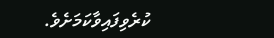ކުރެވިފައިވާކަމަށެވެ.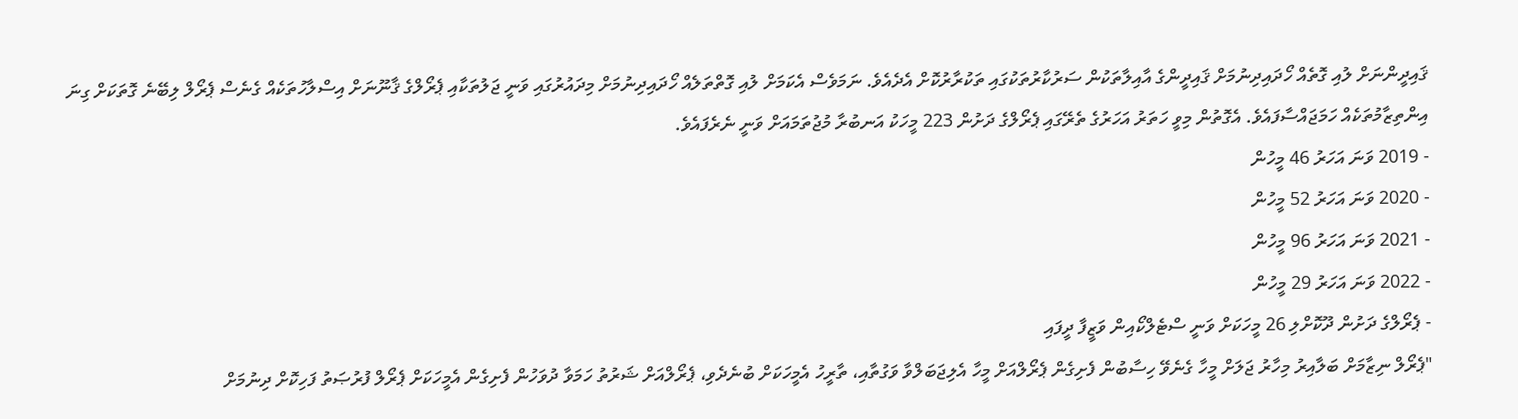ޤައިދީންނަށް ލުއި ގޮތެއް ހޯދައިދިނުމަށް ޤައިދީންގެ އާއިލާތަކުން ސަރުކާރުތަކުގައި ތަކުރާރުކޮށް އެދެއެވެ. ނަމަވެސް އެކަމަށް ލުއި ގޮތްތަލެއް ހޯދައިދިނުމަށް މިދައުރުގައި ވަނީ ޖަލުތަކާއި ޕެރޯލްގެ ޤާނޫނަށް އިސްލާހުތަކެއް ގެނެސް ޕެރޯލް ލިބޭނެ ގޮތަކަށް ގިނަ އިންތިޒާމުތަކެއް ހަމަޖައްސާފައެވެ. އެގޮތުން މިވީ ހަތަރު އަހަރުގެ ތެރޭގައި ޕެރޯލްގެ ދަށުން 223 މީހަކު އަނބުރާ މުޖުތަމައަށް ވަނީ ނެރެފައެވެ.
- 2019 ވަނަ އަހަރު 46 މީހުން
- 2020 ވަނަ އަހަރު 52 މީހުން
- 2021 ވަނަ އަހަރު 96 މީހުން
- 2022 ވަނަ އަހަރު 29 މީހުން
- ޕެރޯލްގެ ދަށުން ދޫކޮށްލި 26 މީހަކަށް ވަނީ ސްޓެލްކޯއިން ވަޒީފާ ދީފައި
"ޕެރޯލް ނިޒާމަށް ބަލާއިރު މިހާރު ޖަލަށް މީހާ ގެނެވޭ ހިސާބުން ފެށިގެން ޕެރޯލްއަށް މީހާ އެލިޖަބަލްވާ ވަގުތާއި، ތާރީހު އެމީހަކަށް ބުނެދެވި، ޕެރޯލްއަށް ޝަރުތު ހަމަވާ ދުވަހުން ފެށިގެން އެމީހަކަށް ޕެރޯލް ފުރުޞަތު ފަހިކޮށް ދިނުމަށް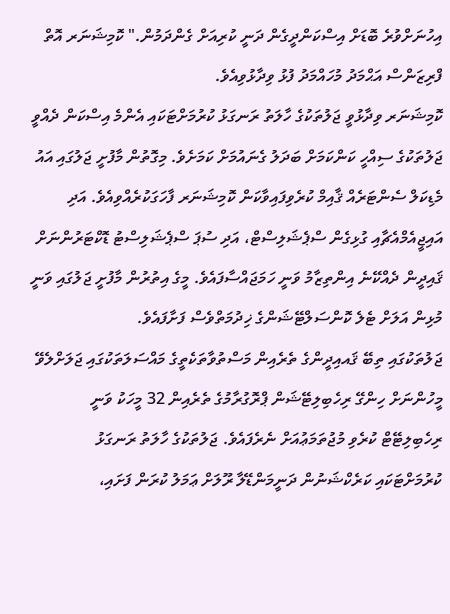އިހުނަށްވުރެ ބޮޑަށް އިސްކަންދީގެން ދަނީ ކުރިއަށް ގެންދަމުން." ކޮމިޝަނަރ އޮތް ފްރިޒަންސް އަޙްމަދު މުހައްމަދު ފުޅު ވިދާޅުވިއެވެ.
ކޮމިޝަނަރ ވިދާޅުވީ ޖަލުތަކުގެ ހާލަތު ރަނގަޅު ކުރުމަށްޓަކައި އެންމެ އިސްކަން ދެއްވީ ޖަލުތަކުގެ ސިއްހީ ކަންކަމަށް ބަދަލު ގެނައުމަށް ކަމަށެވެ. މިގޮތުން މާފުށީ ޖަލުގައި އައު މެޑިކަލް ސެންޓަރެއް ޤާއިމް ކުރެވިފައިވާކަން ކޮމިޝަނަރ ފާހަގަކުރެއްވިއެވެ. އަދި އައިޖީއެމްއެޗާއި ގުޅިގެން ސްޕެޝަލިސްޓް، އަދި ސުޕަ ސްޕެޝަލިސްޓު ޑޮކްޓަރުންނަށް ޤައިދީން ދެއްކޭނެ އިންތިޒާމު ވަނީ ހަމަޖައްސާފައެވެ. މީގެ އިތުރުން މާފުށީ ޖަލުގައި ވަނީ މުޅިން އަލަށް ޓެލެ ކޮންސަލްޓޭޝަންގެ ޚިދުމަތްވެސް ފަށާފައެވެ.
ޖަލުތަކުގައި ތިބޭ ޤައއިދީންގެ ތެރެއިން މަސްތުވާތަކެތީގެ މައްސަލަތަކުގައި ޖަލަށްލެވޭ މީހުންނަށް ހިންގޭ ރިހެބިލިޓޭޝަން ޕްރޮގުރާމުގެ ތެރެއިން 32 މީހަކު ވަނީ ރިހެބިލިޓޭޓް ކުރެވި މުޖުތަމަޢުއަށް ނެރެފައެވެ. ޖަލުތަކުގެ ހާލަތު ރަނގަޅު ކުރުމަށްޓަކައި ކަރެކްޝަނުން ދަނީމަންޑޭލާ ރޫލަށް ޢަމަލު ކުރަން ފަށައި،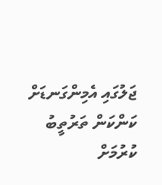ޖަލުގައި އެމިންގަނޑަށް ކަންކަން ތަރުތީބު ކުރުމަށް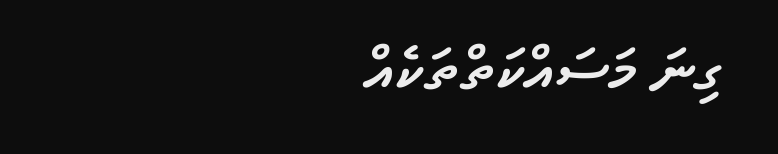ގިނަ މަސައްކަތްތަކެއް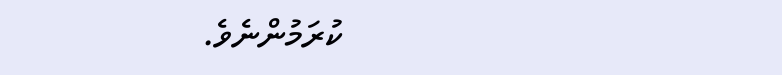ކުރަމުންނެވެ.